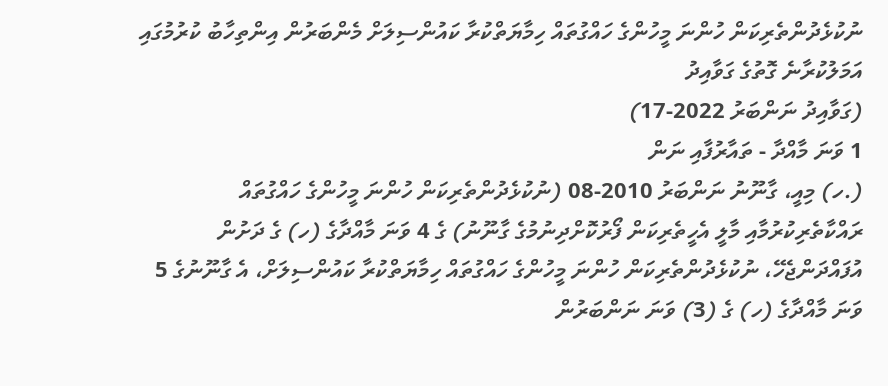ނުކުޅެދުންތެރިކަން ހުންނަ މީހުންގެ ހައްގުތައް ހިމާޔަތްކުރާ ކައުންސިލަށް މެންބަރުން އިންތިހާބު ކުރުމުގައި އަމަލުކުރާނެ ގޮތުގެ ގަވާއިދު
(ގަވާއިދު ނަންބަރު 2022-17)
1 ވަނަ މާއްދާ - ތައާރުފާއި ނަން
(.ހ) މިއީ، ގާނޫނު ނަންބަރު 2010-08 (ނުކުޅެދުންތެރިކަން ހުންނަ މީހުންގެ ހައްގުތައް ރައްކާތެރިކުރުމާއި މާލީ އެހީތެރިކަން ފޯރުކޮށްދިނުމުގެ ގާނޫނު) ގެ 4 ވަނަ މާއްދާގެ (ހ) ގެ ދަށުން އުފައްދަންޖެހޭ، ނުކުޅެދުންތެރިކަން ހުންނަ މީހުންގެ ހައްގުތައް ހިމާޔަތްކުރާ ކައުންސިލަށް، އެ ގާނޫނުގެ 5 ވަނަ މާއްދާގެ (ހ) ގެ (3) ވަނަ ނަންބަރުން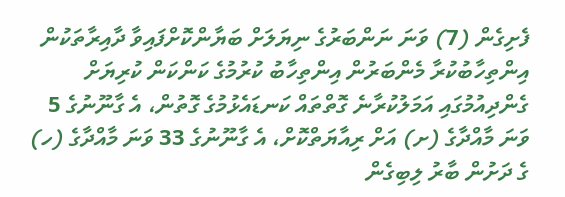ފެށިގެން (7) ވަނަ ނަންބަރުގެ ނިޔަލަށް ބަޔާންކޮށްފައިވާ ދާއިރާތަކުން އިންތިހާބުކުރާ މެންބަރުން އިންތިހާބު ކުރުމުގެ ކަންކަން ކުރިޔަށް ގެންދިއުމުގައި އަމަލުކުރާނެ ގޮތްތައް ކަނޑައެޅުމުގެ ގޮތުން، އެ ގާނޫނުގެ 5 ވަނަ މާއްދާގެ (ށ) އަށް ރިއާޔަތްކޮށް، އެ ގާނޫނުގެ 33 ވަނަ މާއްދާގެ (ހ) ގެ ދަށުން ބާރު ލިބިގެން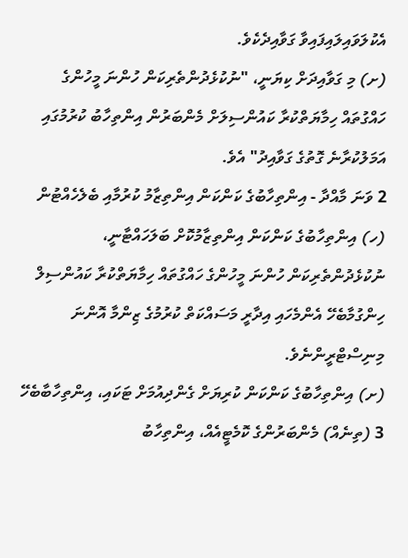އެކުލަވައިލައިފައިވާ ގަވާއިދެކެވެ.
(ށ) މި ގަވާއިދަށް ކިޔަނީ، "ނުކުޅެދުންތެރިކަން ހުންނަ މީހުންގެ ހައްގުތައް ހިމާޔަތްކުރާ ކައުންސިލަށް މެންބަރުން އިންތިހާބު ކުރުމުގައި އަމަލުކުރާނެ ގޮތުގެ ގަވާއިދު" އެވެ.
2 ވަނަ މާއްދާ - އިންތިހާބުގެ ކަންކަން އިންތިޒާމު ކުރުމާއި ބެލެހެއްޓުން
(ހ) އިންތިހާބުގެ ކަންކަން އިންތިޒާމުކޮށް ބަލަހައްޓާނީ، ނުކުޅެދުންތެރިކަން ހުންނަ މީހުންގެ ހައްގުތައް ހިމާޔަތްކުރާ ކައުންސިލް ހިންގުމާބެހޭ އެންމެހައި އިދާރީ މަސައްކަތް ކުރުމުގެ ޒިންމާ އޮންނަ މިނިސްޓްރީންނެވެ.
(ށ) އިންތިހާބުގެ ކަންކަން ކުރިޔަށް ގެންދިއުމަށް ޓަކައި، އިންތިހާބާބެހޭ 3 (ތިނެއް) މެންބަރުންގެ ކޮމެޓީއެއް، އިންތިހާބު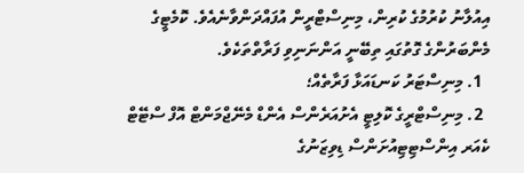އިއުލާނު ކުރުމުގެ ކުރިން، މިނިސްޓްރީން އުފައްދަންވާނެއެވެ. ކޮމެޓީގެ މެންބަރުންގެ ގޮތުގައި ތިބޭނީ އަންނަނިވި ފަރާތްތަކެވެ.
  1. މިނިސްޓަރު ކަނޑައަޅާ ފަރާތެއް؛
  2. މިނިސްޓްރީގެ ކޮލިޓީ އެށުއަރެންސް އެންޑް މެނޭޖްމަންޓް އޮފް ސްޓޭޓް ކެއަރ އިންސްޓިޓިއުށަންސް ޑިވިޒަނުގެ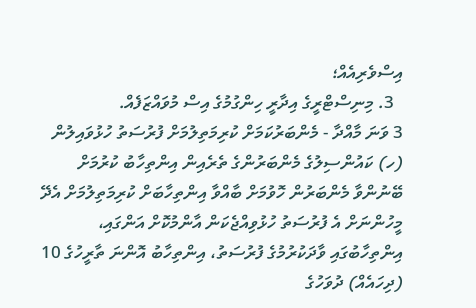އިސްވެރިއެއް؛
  3. މިނިސްޓްރީގެ އިދާރީ ހިންގުމުގެ އިސް މުވައްޒަފެއް.
3 ވަނަ މާއްދާ - މެންބަރުކަމަށް ކުރިމަތިލުމަށް ފުރުސަތު ހުޅުވައިލުން
(ހ) ކައުންސިލުގެ މެންބަރުންގެ ތެރެއިން އިންތިހާބު ކުރުމަށް ބޭނުންވާ މެންބަރުން ހޮވުމަށް ބާއްވާ އިންތިހާބަށް ކުރިމަތިލުމަށް އެދޭ މީހުންނަށް އެ ފުރުސަތު ހުޅުވިއްޖެކަން އާންމުކޮށް އަންގައި، އިންތިހާބުގައި ވާދަކުރުމުގެ ފުރުސަތު، އިންތިހާބު އޮންނަ ތާރީހުގެ 10 (ދިހައެއް) ދުވަހުގެ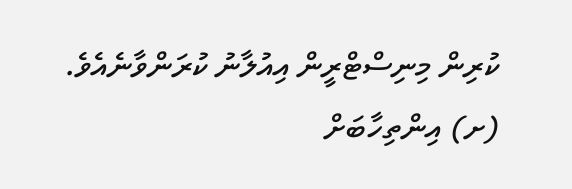ކުރިން މިނިސްޓްރީން އިއުލާނު ކުރަންވާނެއެވެ.
(ށ) އިންތިހާބަށް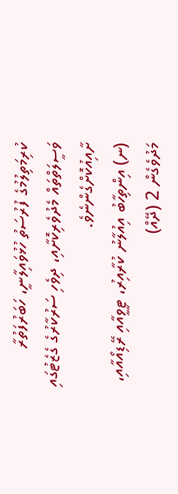ކުރިމަތިލުމުގެ ފުރުސަތު ހުޅުވައިލާނީ، ހަބަރުފަތުރާ ވަސީލަތްތައް މެދުވެރިކޮށާއި، ދިވެހި ސަރުކާރުގެ ގެޒެޓުގައި ށާއިއުކޮށްގެންނެވެ.
(ނ) އިންތިހާބު އިއުލާނު ކުރާއިރު، ޓީވީއާއި ރޭޑިއޯއާއި، މަދުވެގެން 2 (ދޭއް)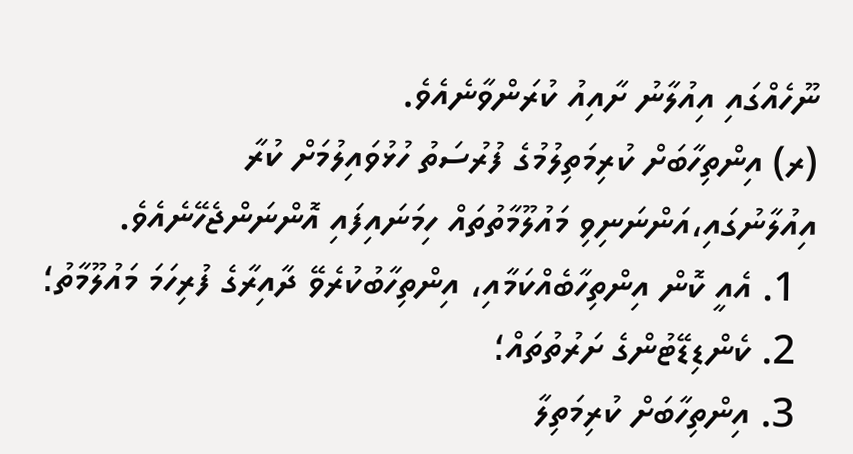ނޫހެއްގައި އިއުލާނު ށާއިއު ކުރަންވާނެއެވެ.
(ރ) އިންތިހާބަށް ކުރިމަތިލުމުގެ ފުރުސަތު ހުޅުވައިލުމަށް ކުރާ އިއުލާނުގައި،އަންނަނިވި މައުލޫމާތުތައް ހިމަނައިފައި އޮންނަންޖެހޭނެއެވެ.
  1. އެއީ ކޮން އިންތިހާބެއްކަމާއި، އިންތިހާބުކުރެވޭ ދާއިރާގެ ފުރިހަމަ މައުލޫމާތު؛
  2. ކެންޑިޑޭޓުންގެ ށަރުތުތައް؛
  3. އިންތިހާބަށް ކުރިމަތިލާ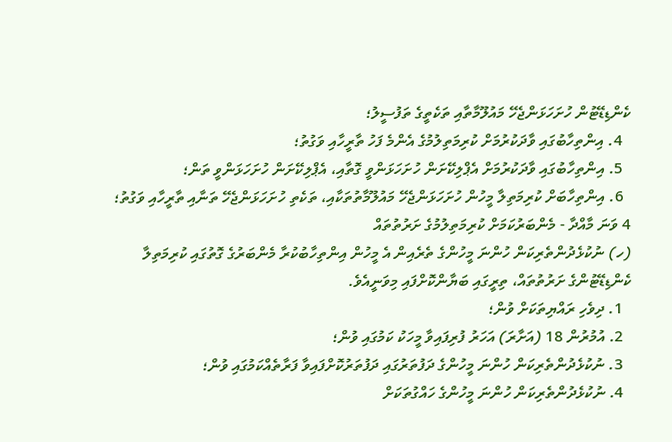ކެންޑިޑޭޓުން ހުށަހަޅަންޖެހޭ މައުލޫމާތާއި ތަކެތީގެ ތަފުސީލު؛
  4. އިންތިހާބުގައި ވާދަކުރުމަށް ކުރިމަތިލުމުގެ އެންމެ ފަހު ތާރީހާއި ވަގުތު؛
  5. އިންތިހާބުގައި ވާދަކުރުމަށް އެޕްލިކޭށަން ހުށަހަޅަންވީ ގޮތާއި، އެޕްލިކޭށަން ހުށަހަޅަންވީ ތަން؛
  6. އިންތިހާބަށް ކުރިމަތިލާ މީހުން ހުށަހަޅަންޖެހޭ މައުލޫމާތުތަކާއި، ތަކެތި ހުށަހަޅަންޖެހޭ ތަނާއި ތާރީހާއި ވަގުތު؛
4 ވަނަ މާއްދާ - މެންބަރުކަމަށް ކުރިމަތިލުމުގެ ށަރުތުތައް
(ހ) ނުކުޅެދުންތެރިކަން ހުންނަ މީހުންގެ ތެރެއިން އެ މީހުން އިންތިހާބުކުރާ މެންބަރުގެ ގޮތުގައި ކުރިމަތިލާ ކެންޑިޑޭޓުންގެ ށަރުތުތައް، ތިރީގައި ބަޔާންކޮށްފައި މިވަނީއެވެ.
  1. ދިވެހި ރައްޔިތަކަށް ވުން؛
  2. އުމުރުން 18 (އަށާރަ) އަހަރު ފުރިފައިވާ މީހަކު ކަމުގައި ވުން؛
  3. ނުކުޅެދުންތެރިކަން ހުންނަ މީހުންގެ ދަފުތަރުގައި ދަފުތަރުކޮށްފައިވާ ފަރާތެއްކަމުގައި ވުން؛
  4. ނުކުޅެދުންތެރިކަން ހުންނަ މީހުންގެ ހައްގުތަކަށް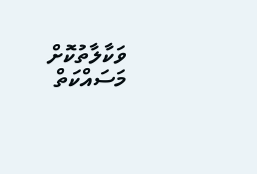ވަކާލާތުކޮށް މަސައްކަތް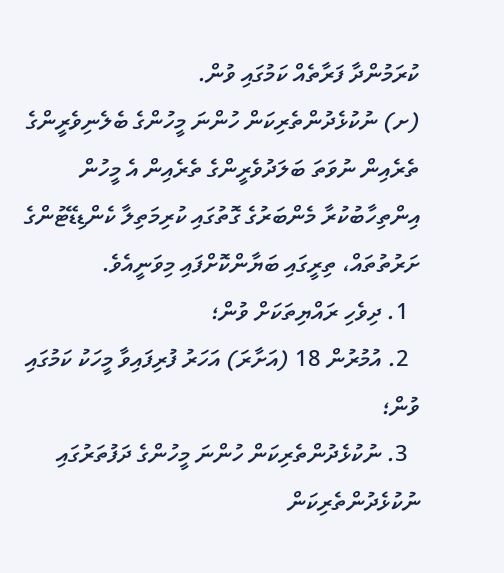ކުރަމުންދާ ފަރާތެއް ކަމުގައި ވުން.
(ށ) ނުކުޅެދުންތެރިކަން ހުންނަ މީހުންގެ ބެލެނިވެރީންގެ ތެރެއިން ނުވަތަ ބަލަދުވެރީންގެ ތެރެއިން އެ މީހުން އިންތިހާބުކުރާ މެންބަރުގެ ގޮތުގައި ކުރިމަތިލާ ކެންޑިޑޭޓުންގެ ށަރުތުތައް، ތިރީގައި ބަޔާންކޮށްފައި މިވަނީއެވެ.
  1. ދިވެހި ރައްޔިތަކަށް ވުން؛
  2. އުމުރުން 18 (އަށާރަ) އަހަރު ފުރިފައިވާ މީހަކު ކަމުގައި ވުން؛
  3. ނުކުޅެދުންތެރިކަން ހުންނަ މީހުންގެ ދަފުތަރުގައި ނުކުޅެދުންތެރިކަން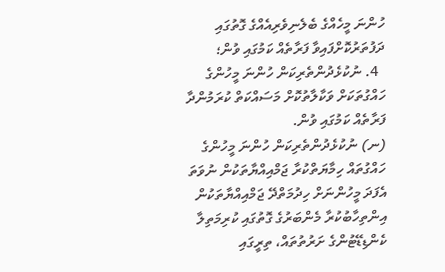ހުންނަ މީހެއްގެ ބެލެނިވެރިއެއްގެ ގޮތުގައި ދަފުތަރުކޮށްފައިވާ ފަރާތެއް ކަމުގައި ވުން؛
  4. ނުކުޅެދުންތެރިކަން ހުންނަ މީހުންގެ ހައްގުތަކަށް ވަކާލާތުކޮށް މަސައްކަތް ކުރަމުންދާ ފަރާތެއް ކަމުގައި ވުން.
(ނ) ނުކުޅެދުންތެރިކަން ހުންނަ މީހުންގެ ހައްގުތައް ހިމާޔަތްކުރާ ޖަމްއިއްޔާތަކުން ނުވަތަ އެފަދަ މީހުންނަށް ހިދުމަތްދޭ ޖަމްއިއްޔާތަކުން އިންތިހާބުކުރާ މެންބަރުގެ ގޮތުގައި ކުރިމަތިލާ ކެންޑިޑޭޓުންގެ ށަރުތުތައް، ތިރީގައި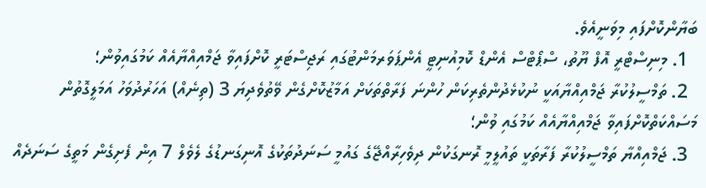ބަޔާންކޮށްފައި މިވަނީއެވެ.
  1. މިނިސްޓްރީ އޮފް ޔޫތު، ސްޕޯޓްސް އެންޑް ކޮމިއުނިޓީ އެންޕަވަރމަންޓުގައި ރަޖިސްޓަރީ ކޮށްފައިވާ ޖަމްއިއްޔާއެއް ކަމުގައިވުން؛
  2. ތަމްސީލުކުރާ ޖަމްއިއްޔާއަކީ ނުކުޅެދުންތެރިކަން ހުންނަ ފަރާތްތަކަށް އަމާޒުކޮށްގެން ވޭތުވެދިޔަ 3 (ތިނެއް) އަހަރުދުވަހު އަމަލީގޮތުން މަސައްކަތްކޮށްފައިވާ ޖަމްއިއްޔާއެއް ކަމުގައި ވުން؛
  3. ޖަމްއިއްޔާ ތަމްސީލުކުރާ ފަރާތަކީ ތައުލީމީ ރޮނގަކުން ދިވެހިރާއްޖޭގެ ގައުމީ ސަނަދުތަކުގެ އޮނިގަނޑުގެ ލެވެލް 7 އިން ފެށިގެން މަތީގެ ސަނަދެއް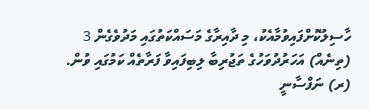ހާސިލުކޮށްފައިވުމާއެކު، މި ދާއިރާގެ މަސައްކަތުގައި މަދުވެގެން 3 (ތިނެއް) އަހަރުދުވަހުގެ ތަޖުރިބާ ލިބިފައިވާ ފަރާތެއް ކަމުގައި ވުން.
(ރ) ނަފްސާނީ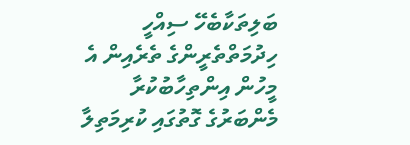ބަލިތަކާބެހޭ ސިއްހީ ހިދުމަތްތެރީންގެ ތެރެއިން އެ މީހުން އިންތިހާބުކުރާ މެންބަރުގެ ގޮތުގައި ކުރިމަތިލާ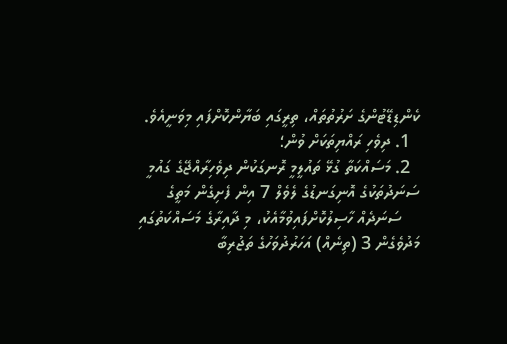ކެންޑިޑޭޓުންގެ ށަރުތުތައް، ތިރީގައި ބަޔާންކޮށްފައި މިވަނީއެވެ.
  1. ދިވެހި ރައްޔިތަކަށް ވުން؛
  2. މަސައްކަތާ ގުޅޭ ތައުލީމީ ރޮނގަކުން ދިވެހިރާއްޖޭގެ ގައުމީ ސަނަދުތަކުގެ އޮނިގަނޑުގެ ލެވެލް 7 އިން ފެށިގެން މަތީގެ
    ސަނަދެއް ހާސިލުކޮށްފައިވުމާއެކު، މި ދާއިރާގެ މަސައްކަތުގައި މަދުވެގެން 3 (ތިނެއް) އަހަރުދުވަހުގެ ތަޖުރިބާ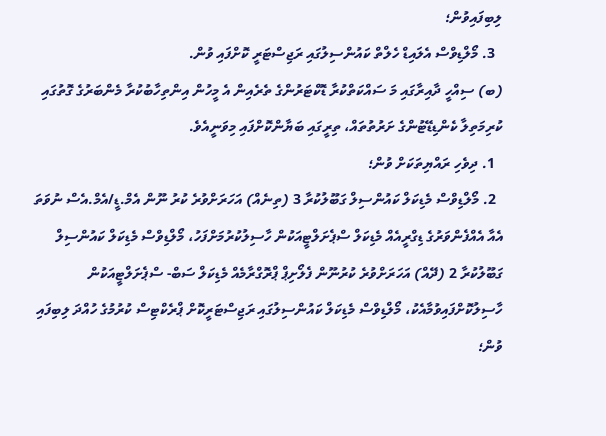ލިބިފައިވުން؛
  3. މޯލްޑިވްސް އެލައިޑް ހެލްތް ކައުންސިލުގައި ރަޖިސްޓަރީ ކޮށްފައި ވުން.
(ބ) ސިއްހީ ދާއިރާގައި މަ ސައްކަތްކުރާ ޑޮކްޓަރުންގެ ތެރެއިން އެ މީހުން އިންތިހާބުކުރާ މެންބަރުގެ ގޮތުގައި ކުރިމަތިލާ ކެންޑިޑޭޓުންގެ ށަރުތުތައް، ތިރީގައި ބަޔާންކޮށްފައި މިވަނީއެވެ.
  1. ދިވެހި ރައްޔިތަކަށް ވުން؛
  2. މޯލްޑިވްސް މެޑިކަލް ކައުންސިލް ގަބޫލުކުރާ 3 (ތިނެއް) އަހަރަށްވުރެ ކުރު ނޫން އެމް.ޑީ/އެމް.އެސް ނުވަތަ އެއާ އެއްފެންވަރުގެ ޑިގްރީއެއް މެޑިކަލް ސްޕެށަލްޓީއަކުން ހާސިލުކުރުމަށްފަހު، މޯލްޑިވްސް މެޑިކަލް ކައުންސިލް ގަބޫލުކުރާ 2 (ދޭއް) އަހަރަށްވުރެ ކުރުނޫން ފެލޯށިޕް ޕްރޮގްރާމެއް މެޑިކަލް ސަބް- ސްޕެށަލްޓީއަކުން ހާސިލުކޮށްފައިވުމާއެކު، މޯލްޑިވްސް މެޑިކަލް ކައުންސިލުގައި ރަޖިސްޓަރީކޮށް ޕްރެކްޓިސް ކުރުމުގެ ހުއްދަ ލިބިފައި ވުން؛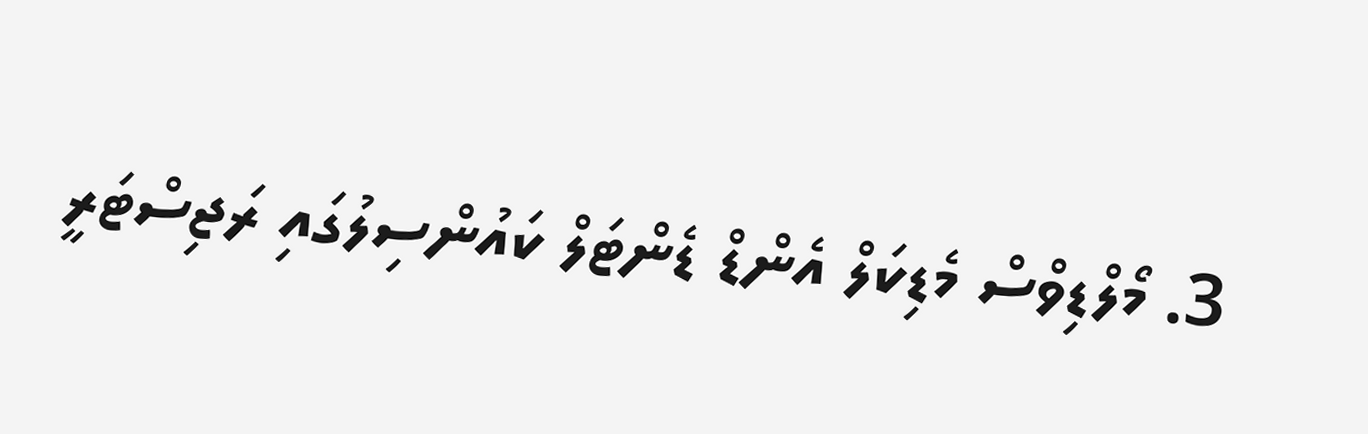3. މޯލްޑިވްސް މެޑިކަލް އެންޑް ޑެންޓަލް ކައުންސިލުގައި ރަޖިސްޓަރީ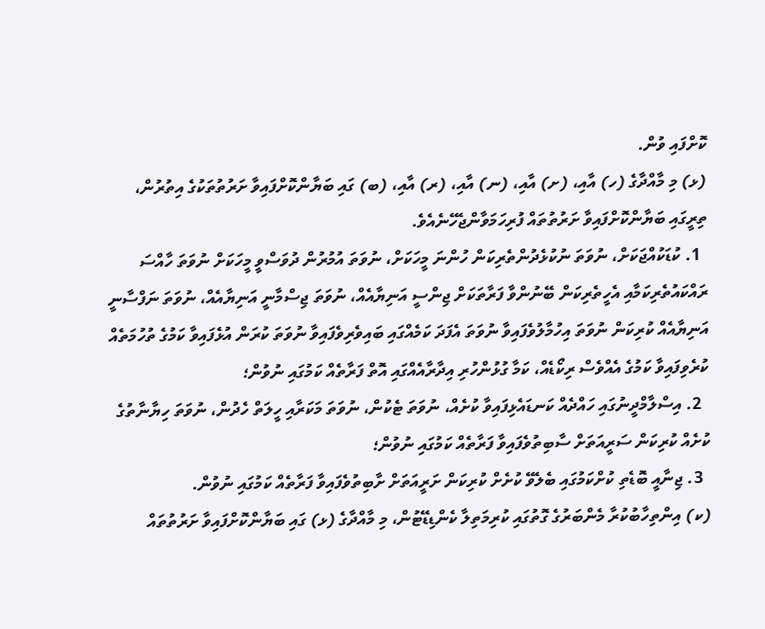ކޮށްފައި ވުން.
(ޅ) މި މާއްދާގެ (ހ) އާއި، (ށ) އާއި، (ނ) އާއި، (ރ) އާއި، (ބ) ގައި ބަޔާންކޮށްފައިވާ ށަރުތުތަކުގެ އިތުރުން، ތިރީގައި ބަޔާންކޮށްފައިވާ ށަރުތުތައް ފުރިހަމަވާންޖެހޭނެއެވެ.
  1. ކުޑަކުއްޖަކަށް، ނުވަތަ ނުކުޅެދުންތެރިކަން ހުންނަ މީހަކަށް، ނުވަތަ އުމުރުން ދުވަސްވީ މީހަކަށް ނުވަތަ ހާއްސަ ރައްކައުތެރިކަމާއި އެހީތެރިކަން ބޭނުންވާ ފަރާތަކަށް ޖިންސީ އަނިޔާއެއް، ނުވަތަ ޖިސްމާނީ އަނިޔާއެއް، ނުވަތަ ނަފްސާނީ އަނިޔާއެއް ކުރިކަން ނުވަތަ އިހުމާލުވެފައިވާ ނުވަތަ އެފަދަ ކަމެއްގައި ބައިވެރިވެފައިވާ ނުވަތަ ކުރަން އުޅެފައިވާ ކަމުގެ ތުހުމަތެއް ކުރެވިފައިވާ ކަމުގެ އެއްވެސް ރިކޯޑެއް، ކަމާ ގުޅުންހުރި އިދާރާއެއްގައި އޮތް ފަރާތެއް ކަމުގައި ނުވުން؛
  2. އިސްލާމްދީނުގައި ހައްދެއް ކަނޑައެޅިފައިވާ ކުށެއް، ނުވަތަ ޓެކުން، ނުވަތަ މަކަރާއި ހީލަތް ހެދުން، ނުވަތަ ހިޔާނާތުގެ ކުށެއް ކުރިކަން ސަރީއަތަށް ސާބިތުވެފައިވާ ފަރާތެއް ކަމުގައި ނުވުން؛
  3. ޖިނާއީ ބޮޑެތި ކުށްކަމުގައި ބެލެވޭ ކުށެށް ކުރިކަން ށަރީއަތަށް ށާބިތުވެފައިވާ ފަރާތެއް ކަމުގައި ނުވުން.
(ކ) އިންތިހާބުކުރާ މެންބަރުގެ ގޮތުގައި ކުރިމަތިލާ ކެންޑިޑޭޓުން، މި މާއްދާގެ (ޅ) ގައި ބަޔާންކޮށްފައިވާ ށަރުތުތައް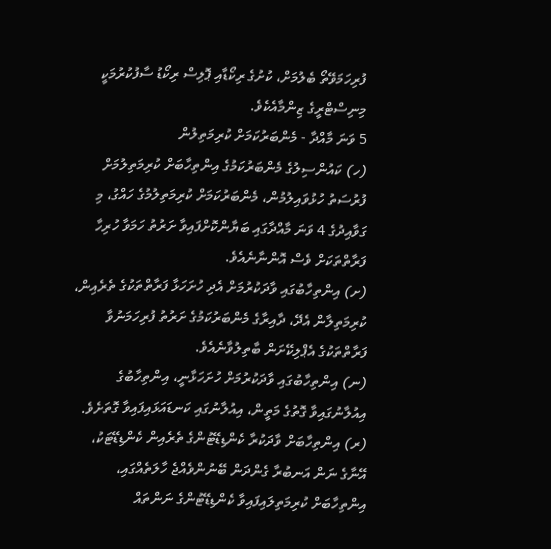ފުރިހަމަވޭތޯ ބެލުމަށް، ކުށުގެ ރިކޯޑާއި ޕޮލިސް ރިކޯޑު ސާފުކުރުމަކީ މިނިސްޓްރީގެ ޒިންމާއެކެވެ.
5 ވަނަ މާއްދާ - މެންބަރުކަމަށް ކުރިމަތިލުން
(ހ) ކައުންސިލުގެ މެންބަރުކަމުގެ އިންތިހާބަށް ކުރިމަތިލުމަށް ފުރުސަތު ހުޅުވައިލުމުން، މެންބަރުކަމަށް ކުރިމަތިލުމުގެ ހައްގު، މި ގަވާއިދުގެ 4 ވަނަ މާއްދާގައި ބަޔާންކޮށްފައިވާ ށަރުތު ހަމަވާ ހުރިހާ ފަރާތްތަކަށް ވެސް އޮންނާނެއެވެ.
(ށ) އިންތިހާބުގައި ވާދަކުރުމަށް އެދި ހުށަހަޅާ ފަރާތްތަކުގެ ތެރެއިން، ކުރިމަތިލާން އެދޭ، ދާއިރާގެ މެންބަރުކަމުގެ ށަރުތު ފުރިހަމަނުވާ ފަރާތްތަކުގެ އެޕްލިކޭށަން ބާތިލުވާނެއެވެ.
(ނ) އިންތިހާބުގައި ވާދަކުރުމަށް ހުށަހަޅާނީ، އިންތިހާބުގެ އިއުލާނުގައިވާ ގޮތުގެ މަތީން، އިއުލާނުގައި ކަނޑައަޅައިފައިވާ ގޮތަށެވެ.
(ރ) އިންތިހާބަށް ވާދަކުރާ ކެންޑިޑޭޓުންގެ ތެރެއިން ކެންޑިޑޭޓަކު، އޭނާގެ ނަން އަނބުރާ ގެންދަން ބޭނުންވެއްޖެ ހާލަތެއްގައި، އިންތިހާބަށް ކުރިމަތިލައިފައިވާ ކެންޑިޑޭޓުންގެ ނަންތައް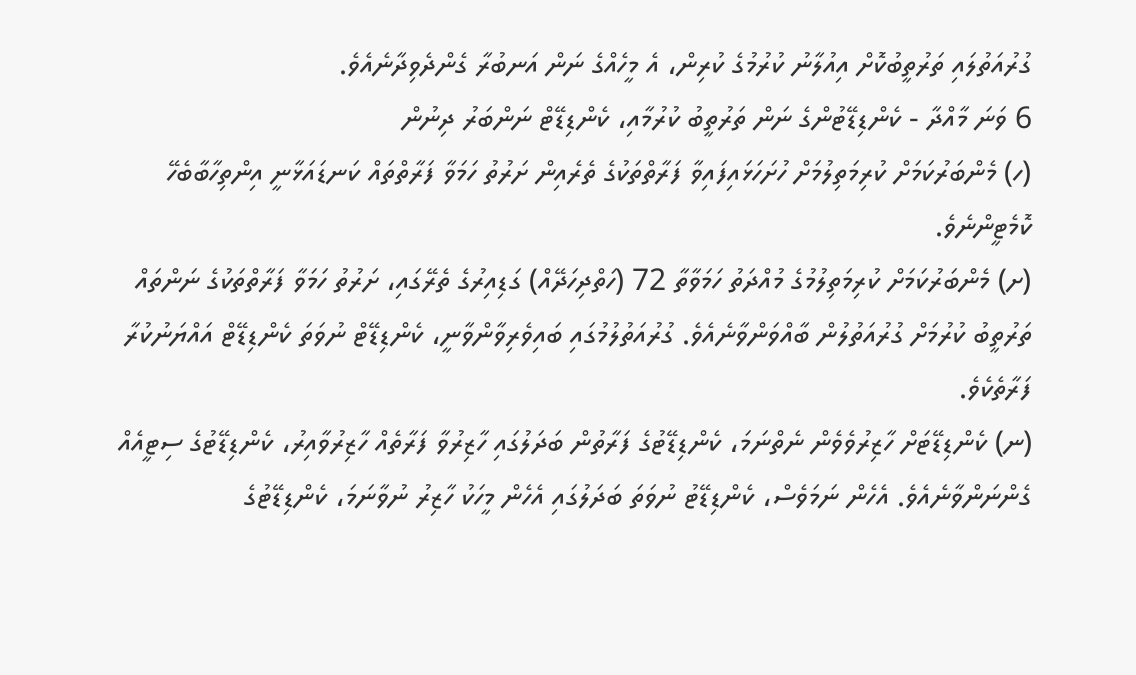ގުރުއަތުލައި ތަރުތީބުކޮށް އިއުލާނު ކުރުމުގެ ކުރިން، އެ މީހެއްގެ ނަން އަނބުރާ ގެންދެވިދާނެއެވެ.
6 ވަނަ މާއްދާ - ކެންޑިޑޭޓުންގެ ނަން ތަރުތީބު ކުރުމާއި، ކެންޑިޑޭޓް ނަންބަރު ދިނުން
(ހ) މެންބަރުކަމަށް ކުރިމަތިލުމަށް ހުށަހަޅައިފައިވާ ފަރާތްތަކުގެ ތެރެއިން ށަރުތު ހަމަވާ ފަރާތްތައް ކަނޑައަޅާނީ އިންތިހާބާބެހޭ ކޮމެޓީންނެވެ.
(ށ) މެންބަރުކަމަށް ކުރިމަތިލުމުގެ މުއްދަތު ހަމަވާތާ 72 (ހަތްދިހަދޭއް) ގަޑިއިރުގެ ތެރޭގައި، ށަރުތު ހަމަވާ ފަރާތްތަކުގެ ނަންތައް ތަރުތީބު ކުރުމަށް ގުރުއަތުލުން ބާއްވަންވާނެއެވެ. ގުރުއަތުލުމުގައި ބައިވެރިވާންވާނީ، ކެންޑިޑޭޓް ނުވަތަ ކެންޑިޑޭޓް އައްޔަނުކުރާ ފަރާތެކެވެ.
(ނ) ކެންޑިޑޭޓަށް ހާޒިރުވެވެން ނެތްނަމަ، ކެންޑިޑޭޓުގެ ފަރާތުން ބަދަލުގައި ހާޒިރުވާ ފަރާތެއް ހާޒިރުވާއިރު، ކެންޑިޑޭޓުގެ ސިޓީއެއް ގެންނަންވާނެއެވެ. އެހެން ނަމަވެސް، ކެންޑިޑޭޓު ނުވަތަ ބަދަލުގައި އެހެން މީހަކު ހާޒިރު ނުވާނަމަ، ކެންޑިޑޭޓުގެ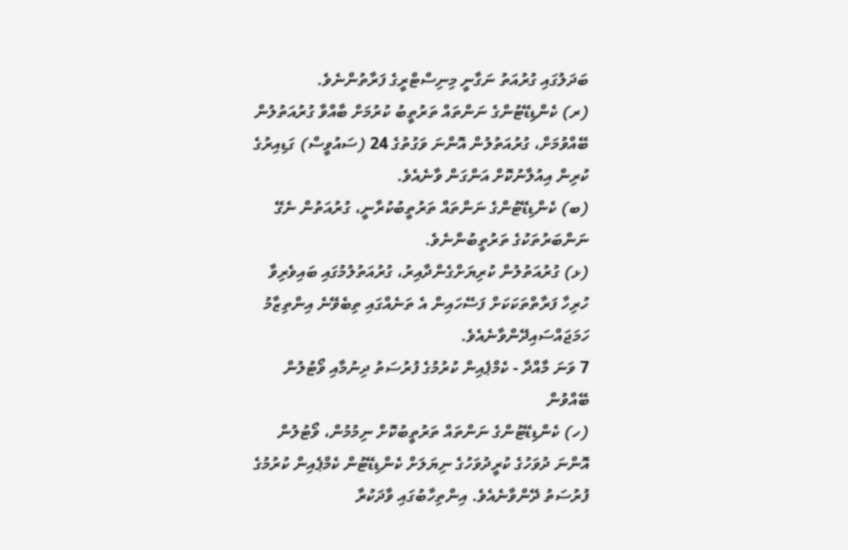ބަދަލުގައި ގުރުއަތު ނަގާނީ މިނިސްޓްރީގެ ފަރާތުންނެވެ.
(ރ) ކެންޑިޑޭޓުންގެ ނަންތައް ތަރުތީބު ކުރުމަށް ބާއްވާ ގުރުއަތުލުން ބޭއްވުމަށް، ގުރުއަތުލުން އޮންނަ ވަގުތުގެ 24 (ސައުވީސް) ގަޑިއިރުގެ ކުރިން އިއުލާނުކޮށް އަންގަން ވާނެއެވެ.
(ބ) ކެންޑިޑޭޓުންގެ ނަންތައް ތަރުތީބުކުރާނީ، ގުރުއަތުން ނެގޭ ނަންބަރުތަކުގެ ތަރުތީބުންނެވެ.
(ޅ) ގުރުއަތުލުން ކުރިޔަށްގެންދާއިރު، ގުރުއަތުލުމުގައި ބައިވެރިވާ ހުރިހާ ފަރާތްތަކަކަށް ފަސޭހައިން އެ ތަނެއްގައި ތިބެވޭނެ އިންތިޒާމު ހަމަޖައްސައިދޭންވާނެއެވެ.
7 ވަނަ މާއްދާ - ކެމްޕެއިން ކުރުމުގެ ފުރުސަތު ދިނުމާއި ވޯޓުލުން ބޭއްވުން
(ހ) ކެންޑިޑޭޓުންގެ ނަންތައް ތަރުތީބުކޮށް ނިމުމުން، ވޯޓުލުން އޮންނަ ދުވަހުގެ ކުރީދުވަހުގެ ނިޔަލަށް ކެންޑިޑޭޓުން ކެމްޕެއިން ކުރުމުގެ ފުރުސަތު ދޭންވާނެއެވެ. އިންތިހާބުގައި ވާދަކުރާ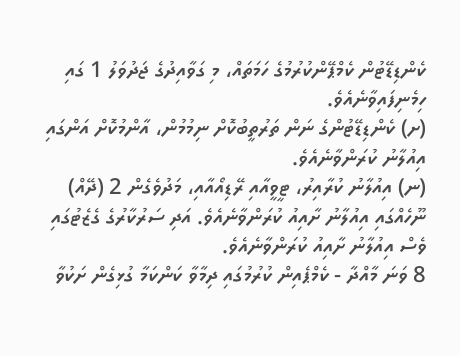ކެންޑިޑޭޓުން ކެމްޕޭންކުރުމުގެ ހަމަތައް، މި ގަވާއިދުގެ ޖަދުވަލު 1 ގައި ހިމެނިފައިވާނެއެވެ.
(ށ) ކެންޑިޑޭޓުންގެ ނަން ތަރުތީބުކޮށް ނިމުމުން، އާންމުކޮށް އަންގައި އިއުލާނު ކުރަންވާނެއެވެ.
(ނ) އިއުލާނު ކުރާއިރު، ޓީވީއާއި ރޭޑިއޯއާއި، މަދުވެގެން 2 (ދޭއް) ނޫހެއްގައި އިއުލާނު ށާއިއު ކުރަންވާނެއެވެ. އަދި ސަރުކާރުގެ ގެޒެޓުގައި ވެސް އިއުލާނު ށާއިއު ކުރަންވާނެއެވެ.
8 ވަނަ މާއްދާ - ކެމްޕެއިން ކުރުމުގައި ދިމާވާ ކަންކަމާ ގުޅިގެން ށަކުވާ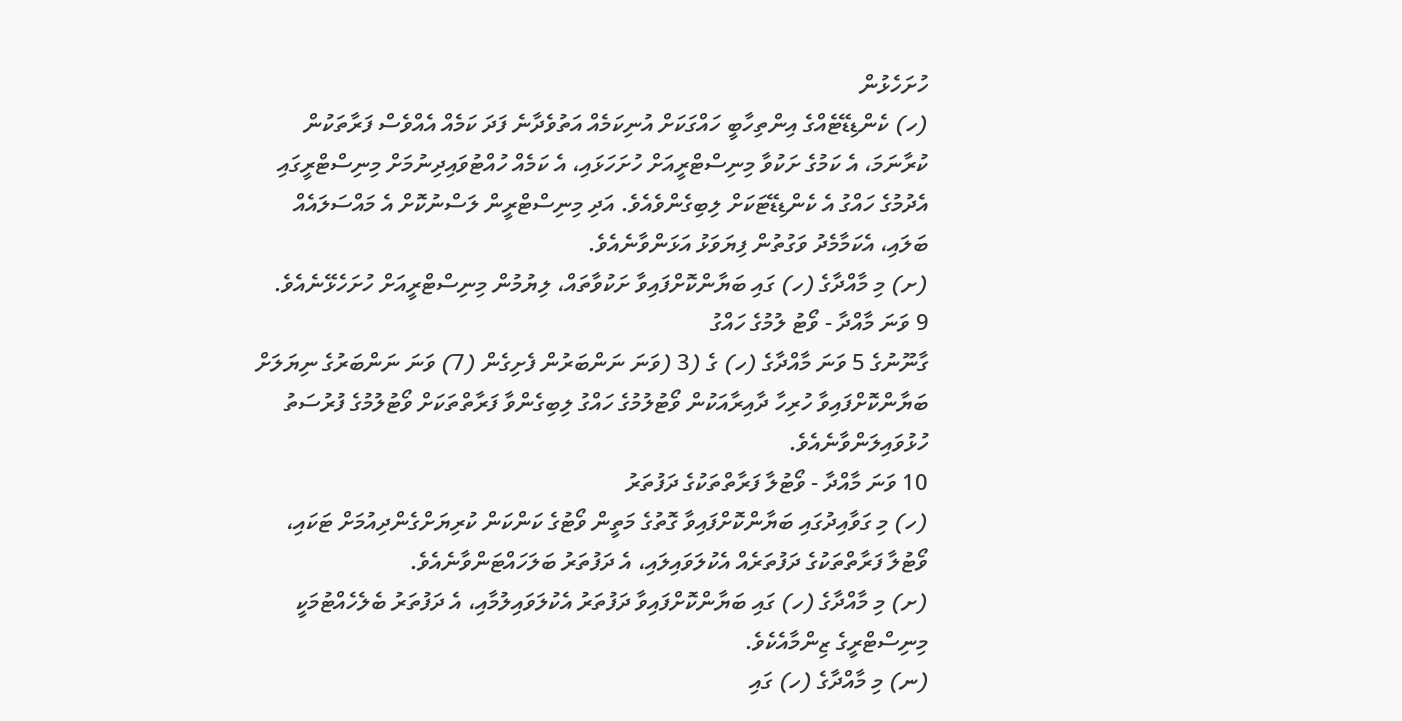ހުށަހެޅުން
(ހ) ކެންޑިޑޭޓެއްގެ އިންތިހާބީ ހައްގަކަށް އުނިކަމެއް އަތުވެދާނެ ފަދަ ކަމެއް އެއްވެސް ފަރާތަކުން ކުރާނަމަ، އެ ކަމުގެ ށަކުވާ މިނިސްޓްރީއަށް ހުށަހަޅައި، އެ ކަމެއް ހުއްޓުވައިދިނުމަށް މިނިސްޓްރީގައި އެދުމުގެ ހައްގު އެ ކެންޑިޑޭޓަކަށް ލިބިގެންވެއެވެ. އަދި މިނިސްޓްރީން ލަސްނުކޮށް އެ މައްސަލައެއް ބަލައި، އެކަމާމެދު ވަގުތުން ފިޔަވަޅު އަޅަންވާނެއެވެ.
(ށ) މި މާއްދާގެ (ހ) ގައި ބަޔާންކޮށްފައިވާ ށަކުވާތައް، ލިޔުމުން މިނިސްޓްރީއަށް ހުށަހެޅޭނެއެވެ.
9 ވަނަ މާއްދާ - ވޯޓު ލުމުގެ ހައްގު
ގާނޫނުގެ 5 ވަނަ މާއްދާގެ (ހ) ގެ (3 (ވަނަ ނަންބަރުން ފެށިގެން (7) ވަނަ ނަންބަރުގެ ނިޔަލަށް ބަޔާންކޮށްފައިވާ ހުރިހާ ދާއިރާއަކުން ވޯޓުލުމުގެ ހައްގު ލިބިގެންވާ ފަރާތްތަކަށް ވޯޓުލުމުގެ ފުރުސަތު ހުޅުވައިލަންވާނެއެވެ.
10 ވަނަ މާއްދާ - ވޯޓުލާ ފަރާތްތަކުގެ ދަފުތަރު
(ހ) މި ގަވާއިދުގައި ބަޔާންކޮށްފައިވާ ގޮތުގެ މަތީން ވޯޓުގެ ކަންކަން ކުރިޔަށްގެންދިއުމަށް ޓަކައި، ވޯޓުލާ ފަރާތްތަކުގެ ދަފުތަރެއް އެކުލަވައިލައި، އެ ދަފުތަރު ބަލަހައްޓަންވާނެއެވެ.
(ށ) މި މާއްދާގެ (ހ) ގައި ބަޔާންކޮށްފައިވާ ދަފުތަރު އެކުލަވައިލުމާއި، އެ ދަފުތަރު ބެލެހެއްޓުމަކީ މިނިސްޓްރީގެ ޒިންމާއެކެވެ.
(ނ) މި މާއްދާގެ (ހ) ގައި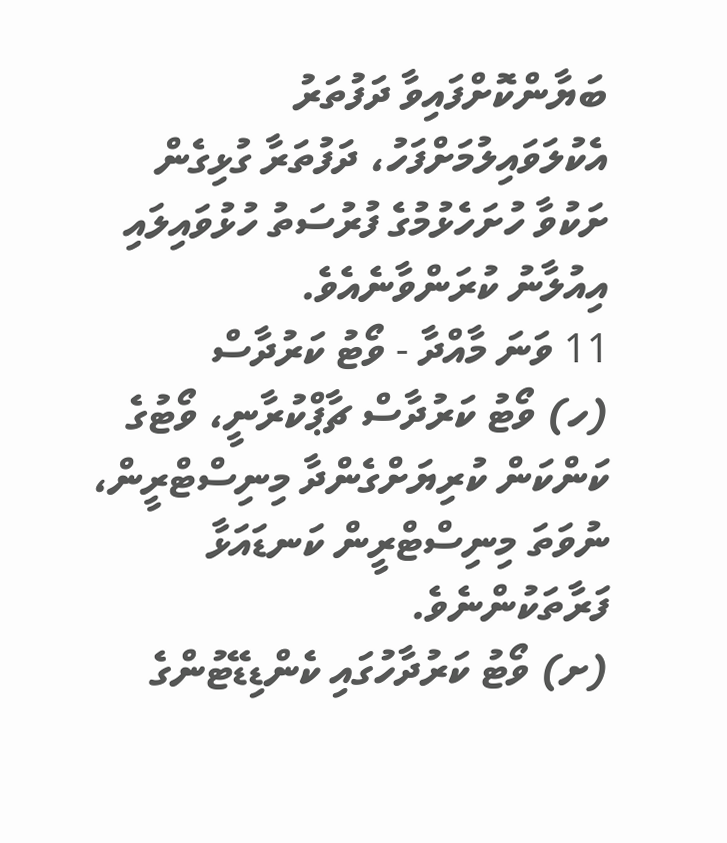ބަޔާންކޮށްފައިވާ ދަފުތަރު އެކުލަވައިލުމަށްފަހު، ދަފުތަރާ ގުޅިގެން ށަކުވާ ހުށަހެޅުމުގެ ފުރުސަތު ހުޅުވައިލައި އިއުލާނު ކުރަންވާނެއެވެ.
11 ވަނަ މާއްދާ - ވޯޓު ކަރުދާސް
(ހ) ވޯޓު ކަރުދާސް ޗާޕްކުރާނީ، ވޯޓުގެ ކަންކަން ކުރިޔަށްގެންދާ މިނިސްޓްރީން، ނުވަތަ މިނިސްޓްރީން ކަނޑައަޅާ ފަރާތަކުންނެވެ.
(ށ) ވޯޓު ކަރުދާހުގައި ކެންޑިޑޭޓުންގެ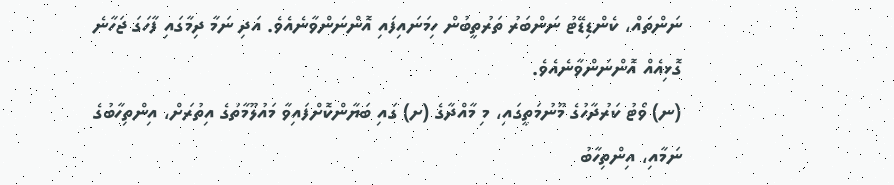ނަންތައް، ކެންޑިޑޭޓު ނަންބަރު ތަރުތީބުން ހިމަނައިފައި އޮންނަންވާނެއެވެ. އަދި ނަމާ ދިމާގައި ފާހަގަ ޖަހާނެ ގޮޅިއެއް އޮންނަންވާނެއެވެ.
(ނ) ވޯޓު ކަރުދާހުގެ މޫނުމަތީގައި، މި މާއްދާގެ (ށ) ގައި ބަޔާންކޮށްފައިވާ މައުލޫމާތުގެ އިތުރަށް، އިންތިހާބުގެ ނަމާއި، އިންތިހާބު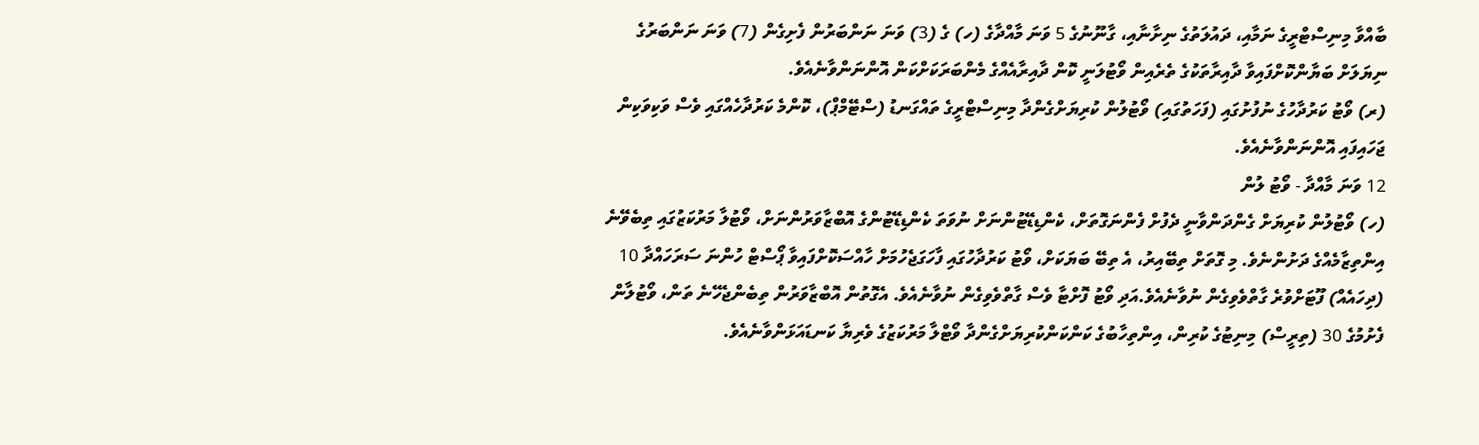ބާއްވާ މިނިސްޓްރީގެ ނަމާއި، ދައުލަތުގެ ނިށާނާއި، ގާނޫނުގެ 5 ވަނަ މާއްދާގެ (ހ) ގެ (3) ވަނަ ނަންބަރުން ފެށިގެން (7) ވަނަ ނަންބަރުގެ ނިޔަލަށް ބަޔާންކޮށްފައިވާ ދާއިރާތަކުގެ ތެރެއިން ވޯޓުލަނީ ކޮން ދާއިރާއެއްގެ މެންބަރަކަށްކަން އޮންނަންވާނެއެވެ.
(ރ) ވޯޓު ކަރުދާހުގެ ނުފުށުގައި (ފަހަތުގައި) ވޯޓުލުން ކުރިޔަށްގެންދާ މިނިސްޓްރީގެ ތައްގަނޑު (ސްޓޭމްޕް)، ކޮންމެ ކަރުދާހެއްގައި ވެސް ވަކިވަކިން ޖަހައިފައި އޮންނަންވާނެއެވެ.
12 ވަނަ މާއްދާ - ވޯޓު ލުން
(ހ) ވޯޓުލުން ކުރިޔަށް ގެންދަންވާނީ ދެފުށް ފެންނަގޮތަށް، ކެންޑިޑޭޓުންނަށް ނުވަތަ ކެންޑިޑޭޓުންގެ އޮބްޒާވަރުންނަށް، ވޯޓުލާ މަރުކަޒުގައި ތިބެވޭނެ އިންތިޒާމެއްގެ ދަށުންނެވެ. މި ގޮތަށް ތިބޭއިރު، އެ ތިބޭ ބަޔަކަށް، ވޯޓު ކަރުދާހުގައި ފާހަގަޖެހުމަށް ހާއްސަކޮށްފައިވާ ޕޯސްޓް ހުންނަ ސަރަހައްދާ 10 (ދިހައެއް) ފޫޓަށްވުރެ ގާތްވެވިގެން ނުވާނެއެވެ.އަދި ވޯޓު ފޮށްޓާ ވެސް ގާތްވެވިގެން ނުވާނެއެވެ. އެގޮތުން އޮބްޒާވަރުން ތިބެންޖެހޭނެ ތަން، ވޯޓުލާން ފެށުމުގެ 30 (ތިރީސް) މިނިޓުގެ ކުރިން، އިންތިހާބުގެ ކަންކަންކުރިޔަށްގެންދާ ވޯޓްލާ މަރުކަޒުގެ ވެރިޔާ ކަނޑައަޅަންވާނެއެވެ.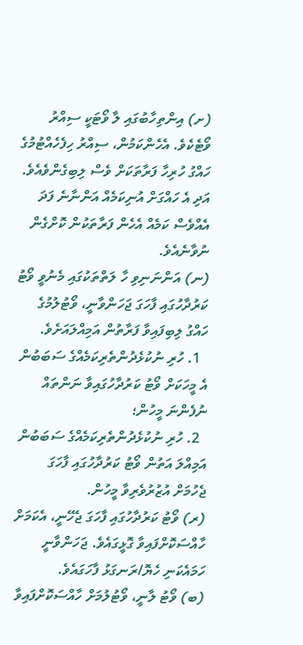(ށ) އިންތިހާބުގައި ލާ ވޯޓަކީ ސިއްރު ވޯޓެކެވެ. އެހެންކަމުން، ސިއްރު ހިފެހެއްޓުމުގެ ހައްގު ހުރިހާ ފަރާތަކަށް ވެސް ލިބިގެންވެއެވެ. އަދި އެ ހައްގަށް އުނިކަމެއް އަންނާނެ ފަދަ އެއްވެސް ކަމެއް އެހެން ފަރާތަކުން ކޮށްގެން ނުވާނެއެވެ.
(ނ) އަންނަނިވި ހާ ލަތްތަކުގައި މެނުވީ ވޯޓު ކަރުދާހުގައި ފާހަގަ ޖަހަންވާނީ، ވޯޓުލުމުގެ ހައްގު ލިބިފައިވާ ފަރާތުން އަމިއްލައަށެވެ.
  1. ހުރި ނުކުޅެދުންތެރިކަމެއްގެ ސަބަބުން އެ މީހަކަށް ވޯޓު ކަރުދާހުގައިވާ ނަންތައް ނުފެންނަ މީހުން؛
  2. ހުރި ނުކުޅެދުންތެރިކަމެއްގެ ސަބަބުން އަމިއްލަ އަތުން ވޯޓު ކަރުދާހުގައި ފާހަގަ ޖެހުމަށް އުޒުރުވެރިވާ މީހުން.
(ރ) ވޯޓު ކަރުދާހުގައި ފާހަގަ ޖެހޭނީ، އެކަމަށް ހާއްސަކޮށްފައިވާ ގޮޅީގައެވެ. ޖަހަންވާނީ ހަމައެކަނި ހެޔޮ/ރަނގަޅު ފާހަގައެވެ.
(ބ) ވޯޓު ލާނީ، ވޯޓުލުމަށް ހާއްސަކޮށްފައިވާ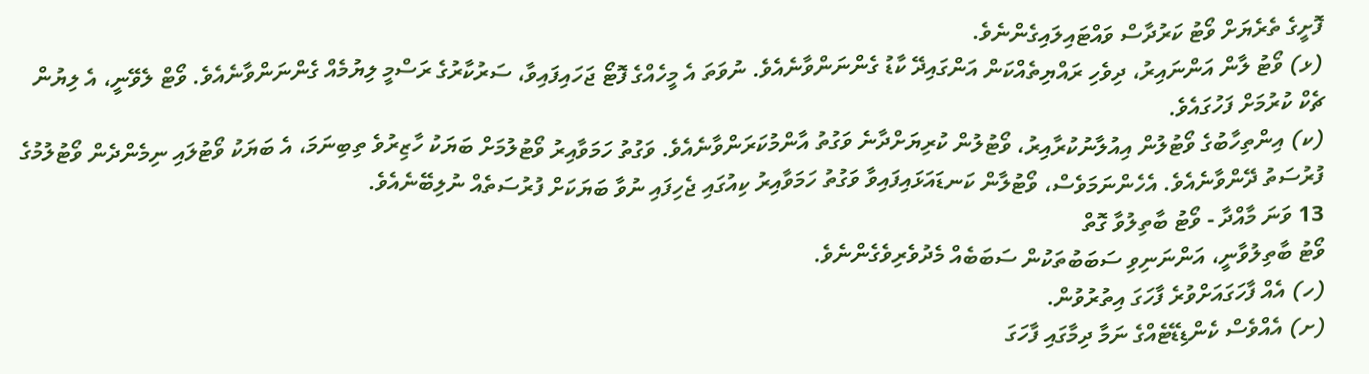ފޮށީގެ ތެރެޔަށް ވޯޓު ކަރުދާސް ވައްޓައިލައިގެންނެވެ.
(ޅ) ވޯޓު ލާން އަންނައިރު، ދިވެހި ރައްޔިތެއްކަން އަންގައިދޭ ކާޑު ގެންނަންވާނެއެވެ. ނުވަތަ އެ މީހެއްގެ ފޮޓޯ ޖަހައިފައިވާ، ސަރުކާރުގެ ރަސްމީ ލިޔުމެއް ގެންނަންވާނެއެވެ. ވޯޓް ލެވޭނީ، އެ ލިޔުން ޗެކް ކުރުމަށް ފަހުގައެވެ.
(ކ) އިންތިހާބުގެ ވޯޓުލުން އިއުލާނުކުރާއިރު، ވޯޓުލުން ކުރިޔަށްދާނެ ވަގުތު އާންމުކަރަންވާނެއެވެ. ވަގުތު ހަމަވާއިރު ވޯޓުލުމަށް ބަޔަކު ހާޒިރުވެ ތިބިނަމަ، އެ ބަޔަކު ވޯޓުލައި ނިމެންދެން ވޯޓުލުމުގެ ފުރުސަތު ދޭންވާނެއެވެ. އެހެންނަމަވެސް، ވޯޓުލާން ކަނޑައަޅައިފައިވާ ވަގުތު ހަމަވާއިރު ކިއުގައި ޖެހިފައި ނުވާ ބަޔަކަށް ފުރުސަތެއް ނުލިބޭނެއެވެ.
13 ވަނަ މާއްދާ - ވޯޓު ބާތިލުވާ ގޮތް
ވޯޓު ބާތިލުވާނީ، އަންނަނިވި ސަބަބުތަކުން ސަބަބެއް މެދުވެރިވެގެންނެވެ.
(ހ) އެއް ފާހަގައަށްވުރެ ފާހަގަ އިތުރުވުން.
(ށ) އެއްވެސް ކެންޑިޑޭޓެއްގެ ނަމާ ދިމާގައި ފާހަގަ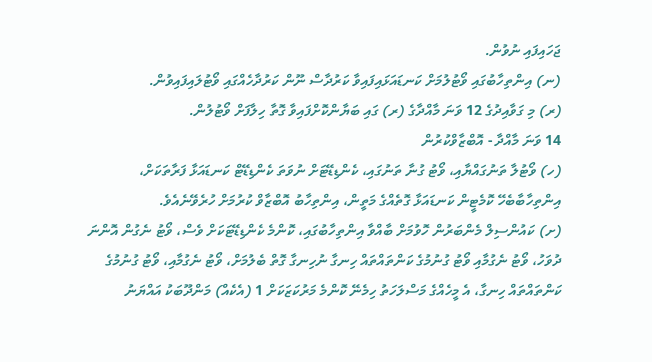ޖަހައިފައި ނުވުން.
(ނ) އިންތިހާބުގައި ވޯޓުލުމަށް ކަނޑައަޅައިފައިވާ ކަރުދާސް ނޫން ކަރުދާހެއްގައި ވޯޓުލައިފައިވުން.
(ރ) މި ގަވާއިދުގެ 12 ވަނަ މާއްދާގެ (ރ) ގައި ބަޔާންކޮށްފައިވާ ގޮތާ ހިލާފަށް ވޯޓުލުން.
14 ވަނަ މާއްދާ - އޮބްޒާވްކުރުން
(ހ) ވޯޓުލާ ތަނުގައްޔާއި، ވޯޓު ގުނާ ތަނުގައި، ކެންޑިޑޭޓަށް ނުވަތަ ކެންޑިޑޭޓް ކަނޑައަޅާ ފަރާތަކަށް، އިންތިހާބާބެހޭ ކޮމެޓީން ކަނޑައަޅާ ގޮތެއްގެ މަތީން، އިންތިހާބު އޮބްޒާވް ކުރުމަށް ހުރެވޭނެއެވެ.
(ށ) ކައުންސިލް މެންބަރުން ހޮވުމަށް ބާއްވާ އިންތިހާބުގައި، ކޮންމެ ކެންޑިޑޭޓަކަށް ވެސް، ވޯޓު ނެގުން އޮންނަ ދުވަހު، ވޯޓު ނެގުމާއި ވޯޓު ގުނުމުގެ ކަންތައްތައް ހިނގާ ނުހިނގާ ގޮތް ބެލުމަށް، ވޯޓު ނެގުމާއި، ވޯޓު ގުނުމުގެ ކަންތައްތައް ހިނގާ، އެ މީހެއްގެ މަސްލަހަތު ހިމެނޭ ކޮންމެ މަރުކަޒަކަށް 1 (އެކެއް) މަންދޫބަކު އައްޔަނު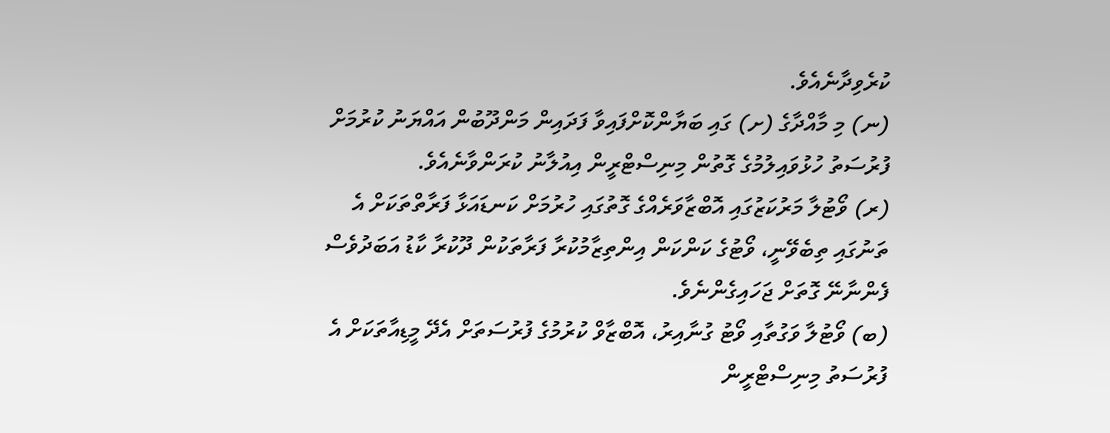ކުރެވިދާނެއެވެ.
(ނ) މި މާއްދާގެ (ށ) ގައި ބަޔާންކޮށްފައިވާ ފަދައިން މަންދޫބުން އައްޔަނު ކުރުމަށް ފުރުސަތު ހުޅުވައިލުމުގެ ގޮތުން މިނިސްޓްރީން އިއުލާނު ކުރަންވާނެއެވެ.
(ރ) ވޯޓުލާ މަރުކަޒުގައި އޮބްޒާވަރެއްގެ ގޮތުގައި ހުރުމަށް ކަނޑައަޅާ ފަރާތްތަކަށް އެ ތަނުގައި ތިބެވޭނީ، ވޯޓުގެ ކަންކަން އިންތިޒާމުކުރާ ފަރާތަކުން ދޫކުރާ ކާޑު އަބަދުވެސް ފެންނާނޭ ގޮތަށް ޖަހައިގެންނެވެ.
(ބ) ވޯޓުލާ ވަގުތާއި ވޯޓު ގުނާއިރު، އޮބްޒާވް ކުރުމުގެ ފުރުސަތަށް އެދޭ މީޑިއާތަކަށް އެ ފުރުސަތު މިނިސްޓްރީން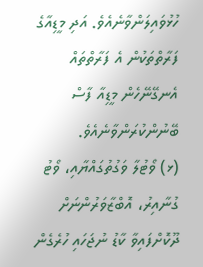ހުޅުވައިލަންވާނެއެވެ. އަދި މީޑިއާގެ ފަރާތްތަކުން އެ ފަރާތްތައް އެނގޭނޭހެން މީޑިއާ ފާސް ބޭނުންކުރަންވާނެއެވެ.
(ޅ) ވޯޓުލާ ވަގުތުގައްޔާއި، ވޯޓު ގުނާއިރު، އޮބްޒާވަރުންނަށް ދޫކޮށްފައިވާ ކާޑު ނުޖަހައި ހުރެގެން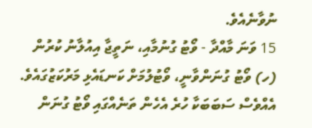ނުވާނެއެވެ.
15 ވަނަ މާއްދާ - ވޯޓު ގުނުމާއި، ނަތީޖާ އިއުލާނު ކުރުން
(ހ) ވޯޓު ގުނަންވާނީ، ވޯޓުލުމަށް ކަނޑައެޅި މަރުކަޒުގައެވެ. އެއްވެސް ސަބަބަކާ ހުރެ އެހެން ތަނެއްގައި ވޯޓު ގުނަން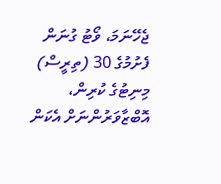ޖެހޭނަމަ، ވޯޓު ގުނަން ފެށުމުގެ 30 (ތިރީސް) މިނިޓުގެ ކުރިން، އޮބްޒާވަރުންނަށް އެކަން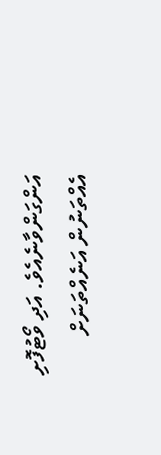އަންގަންވާނެއެވެ. އަދި ވޯޓުފޮށި އެއްތަނުން އަނެއްތަނަށް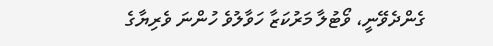ގެންދެވޭނީ، ވޯޓުލާ މަރުކަޒާ ހަވާލުވެ ހުންނަ ވެރިޔާގެ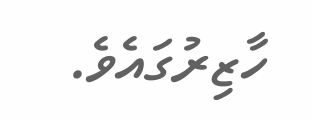ހާޒިރުގައެވެ.